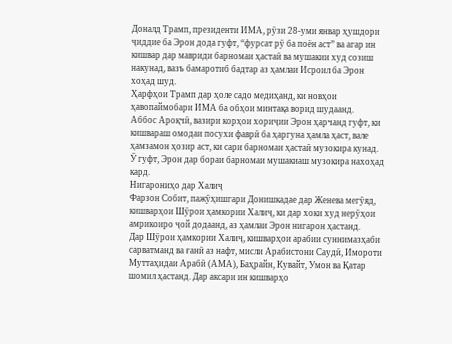Доналд Трамп, президенти ИМА, рӯзи 28-уми январ ҳушдори ҷиддие ба Эрон дода гуфт, “фурсат рӯ ба поён аст” ва агар ин кишвар дар мавриди барномаи ҳастаӣ ва мушакии худ созиш накунад, вазъ бамаротиб бадтар аз ҳамлаи Исроил ба Эрон хоҳад шуд.
Ҳарфҳои Трамп дар ҳоле садо медиҳанд, ки новҳои ҳавопаймобари ИМА ба обҳои минтақа ворид шудаанд.
Аббос Ароқчӣ, вазири корҳои хориҷии Эрон ҳарчанд гуфт, ки кишвараш омодаи посухи фаврӣ ба ҳаргуна ҳамла ҳаст, вале ҳамзамон ҳозир аст, ки сари барномаи ҳастаӣ музокира кунад. Ӯ гуфт, Эрон дар бораи барномаи мушакиаш музокира нахоҳад кард.
Нигарониҳо дар Халиҷ
Фарзон Собит, пажӯҳишгари Донишкадае дар Женева мегӯяд, кишварҳои Шӯрои ҳамкории Халиҷ, ки дар хоки худ нерӯҳои амрикоиро ҷой додаанд, аз ҳамлаи Эрон нигарон ҳастанд.
Дар Шӯрои ҳамкории Халиҷ, кишварҳои арабии суннимазҳаби сарватманд ва ғанӣ аз нафт, мисли Арабистони Саудӣ, Имороти Муттаҳидаи Арабӣ (АМА), Баҳрайн, Кувайт, Умон ва Қатар шомил ҳастанд. Дар аксари ин кишварҳо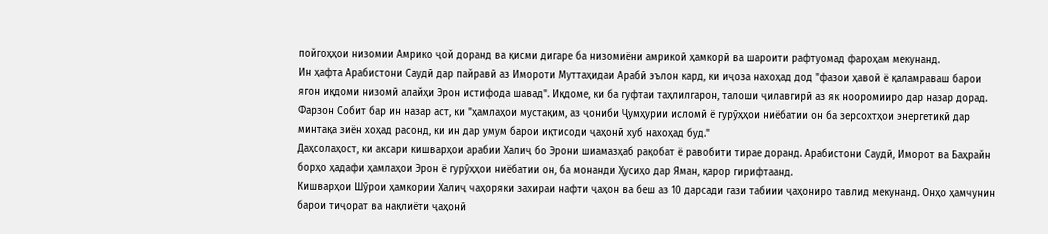пойгоҳҳои низомии Амрико ҷой доранд ва қисми дигаре ба низомиёни амрикоӣ ҳамкорӣ ва шароити рафтуомад фароҳам мекунанд.
Ин ҳафта Арабистони Саудӣ дар пайравӣ аз Имороти Муттаҳидаи Арабӣ эълон кард, ки иҷоза нахоҳад дод "фазои ҳавоӣ ё қаламраваш барои ягон иқдоми низомӣ алайҳи Эрон истифода шавад". Иқдоме, ки ба гуфтаи таҳлилгарон, талоши ҷилавгирӣ аз як нооромииро дар назар дорад.
Фарзон Собит бар ин назар аст, ки "ҳамлаҳои мустақим, аз ҷониби Ҷумҳурии исломӣ ё гурӯҳҳои ниёбатии он ба зерсохтҳои энергетикӣ дар минтақа зиён хоҳад расонд, ки ин дар умум барои иқтисоди ҷаҳонӣ хуб нахоҳад буд."
Даҳсолаҳост, ки аксари кишварҳои арабии Халиҷ бо Эрони шиамазҳаб рақобат ё равобити тирае доранд. Арабистони Саудӣ, Иморот ва Баҳрайн борҳо ҳадафи ҳамлаҳои Эрон ё гурӯҳҳои ниёбатии он, ба монанди Ҳусиҳо дар Яман, қарор гирифтаанд.
Кишварҳои Шӯрои ҳамкории Халиҷ чаҳоряки захираи нафти ҷаҳон ва беш аз 10 дарсади гази табиии ҷаҳониро тавлид мекунанд. Онҳо ҳамчунин барои тиҷорат ва нақлиёти ҷаҳонӣ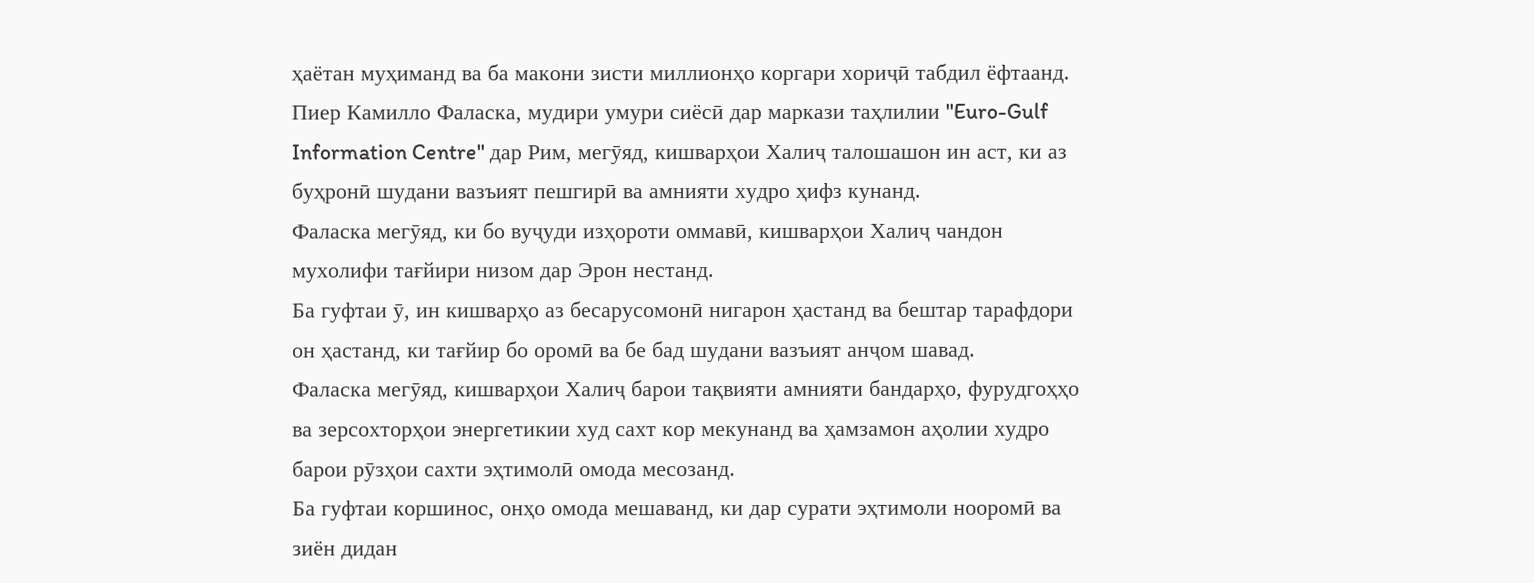ҳаётан муҳиманд ва ба макони зисти миллионҳо коргари хориҷӣ табдил ёфтаанд.
Пиер Камилло Фаласка, мудири умури сиёсӣ дар маркази таҳлилии "Euro-Gulf Information Centre" дар Рим, мегӯяд, кишварҳои Халиҷ талошашон ин аст, ки аз буҳронӣ шудани вазъият пешгирӣ ва амнияти худро ҳифз кунанд.
Фаласка мегӯяд, ки бо вуҷуди изҳороти оммавӣ, кишварҳои Халиҷ чандон мухолифи тағйири низом дар Эрон нестанд.
Ба гуфтаи ӯ, ин кишварҳо аз бесарусомонӣ нигарон ҳастанд ва бештар тарафдори он ҳастанд, ки тағйир бо оромӣ ва бе бад шудани вазъият анҷом шавад.
Фаласка мегӯяд, кишварҳои Халиҷ барои тақвияти амнияти бандарҳо, фурудгоҳҳо ва зерсохторҳои энергетикии худ сахт кор мекунанд ва ҳамзамон аҳолии худро барои рӯзҳои сахти эҳтимолӣ омода месозанд.
Ба гуфтаи коршинос, онҳо омода мешаванд, ки дар сурати эҳтимоли нооромӣ ва зиён дидан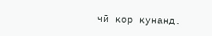чӣ кор кунанд.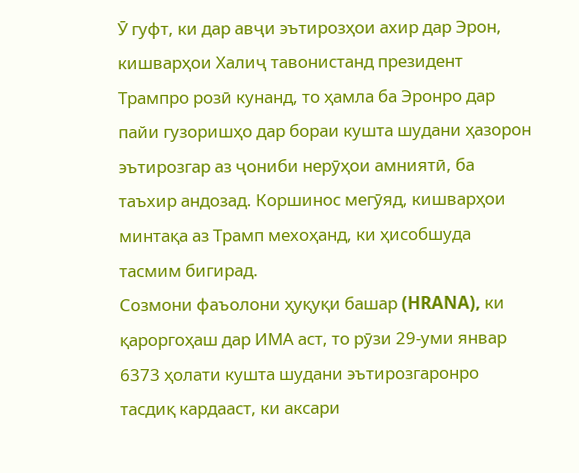Ӯ гуфт, ки дар авҷи эътирозҳои ахир дар Эрон, кишварҳои Халиҷ тавонистанд президент Трампро розӣ кунанд, то ҳамла ба Эронро дар пайи гузоришҳо дар бораи кушта шудани ҳазорон эътирозгар аз ҷониби нерӯҳои амниятӣ, ба таъхир андозад. Коршинос мегӯяд, кишварҳои минтақа аз Трамп мехоҳанд, ки ҳисобшуда тасмим бигирад.
Созмони фаъолони ҳуқуқи башар (HRANA), ки қароргоҳаш дар ИМА аст, то рӯзи 29-уми январ 6373 ҳолати кушта шудани эътирозгаронро тасдиқ кардааст, ки аксари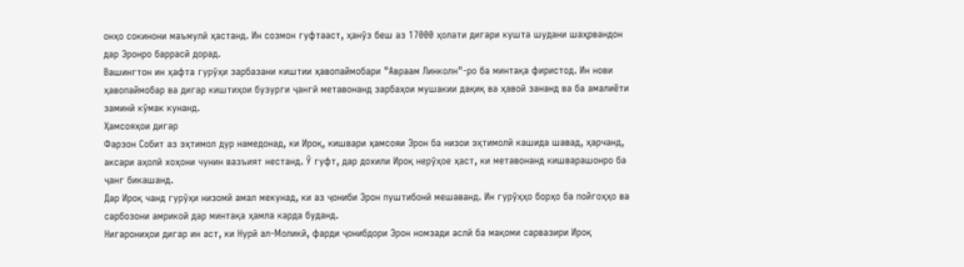онҳо сокинони маъмулӣ ҳастанд. Ин созмон гуфтааст, ҳанӯз беш аз 17000 ҳолати дигари кушта шудани шаҳрвандон дар Эронро баррасӣ дорад.
Вашингтон ин ҳафта гурӯҳи зарбазани киштии ҳавопаймобари "Авраам Линколн"-ро ба минтақа фиристод. Ин нови ҳавопаймобар ва дигар киштиҳои бузурги ҷангӣ метавонанд зарбаҳои мушакии дақиқ ва ҳавоӣ зананд ва ба амалиёти заминӣ кӯмак кунанд.
Ҳамсояҳои дигар
Фарзон Собит аз эҳтимол дур намедонад, ки Ироқ, кишвари ҳамсояи Эрон ба низои эҳтимолӣ кашида шавад, ҳарчанд, аксари аҳолӣ хоҳони чунин вазъият нестанд. Ӯ гуфт, дар дохили Ироқ нерӯҳое ҳаст, ки метавонанд кишварашонро ба ҷанг бикашанд.
Дар Ироқ чанд гурӯҳи низомӣ амал мекунад, ки аз ҷониби Эрон пуштибонӣ мешаванд. Ин гурӯҳҳо борҳо ба пойгоҳҳо ва сарбозони амрикоӣ дар минтақа ҳамла карда буданд.
Нигарониҳои дигар ин аст, ки Нурӣ ал-Моликӣ, фарди ҷонибдори Эрон номзади аслӣ ба мақоми сарвазири Ироқ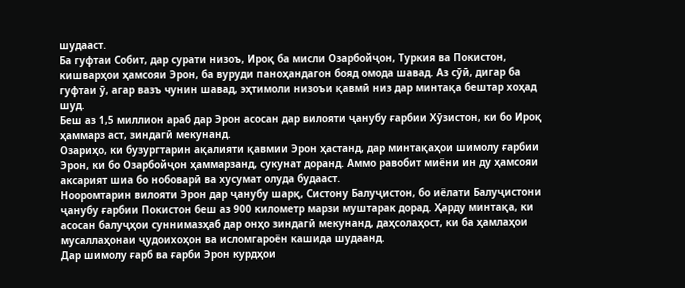шудааст.
Ба гуфтаи Собит, дар сурати низоъ, Ироқ ба мисли Озарбойҷон, Туркия ва Покистон, кишварҳои ҳамсояи Эрон, ба вуруди паноҳандагон бояд омода шавад. Аз сӯӣ, дигар ба гуфтаи ӯ, агар вазъ чунин шавад, эҳтимоли низоъи қавмӣ низ дар минтақа бештар хоҳад шуд.
Беш аз 1,5 миллион араб дар Эрон асосан дар вилояти ҷанубу ғарбии Хӯзистон, ки бо Ироқ ҳаммарз аст, зиндагӣ мекунанд.
Озариҳо, ки бузургтарин ақалияти қавмии Эрон ҳастанд, дар минтақаҳои шимолу ғарбии Эрон, ки бо Озарбойҷон ҳаммарзанд, сукунат доранд. Аммо равобит миёни ин ду ҳамсояи аксарият шиа бо нобоварӣ ва хусумат олуда будааст.
Нооромтарин вилояти Эрон дар ҷанубу шарқ, Систону Балуҷистон, бо иёлати Балуҷистони ҷанубу ғарбии Покистон беш аз 900 километр марзи муштарак дорад. Ҳарду минтақа, ки асосан балуҷҳои суннимазҳаб дар онҳо зиндагӣ мекунанд, даҳсолаҳост, ки ба ҳамлаҳои мусаллаҳонаи ҷудоихоҳон ва исломгароён кашида шудаанд.
Дар шимолу ғарб ва ғарби Эрон курдҳои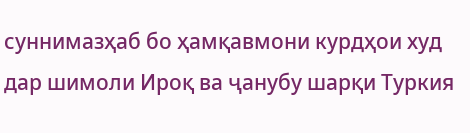суннимазҳаб бо ҳамқавмони курдҳои худ дар шимоли Ироқ ва ҷанубу шарқи Туркия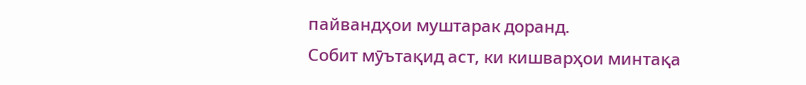пайвандҳои муштарак доранд.
Собит мӯътақид аст, ки кишварҳои минтақа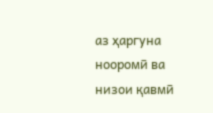аз ҳаргуна нооромӣ ва низои қавмӣ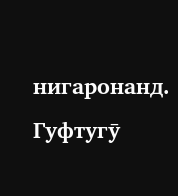нигаронанд.
Гуфтугӯ